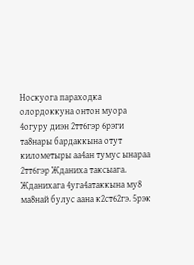Носкуога параходка олордоккуна онтон муора 4огуру диэн 2тт6гэр 6рэги та8нары бардаккына отут километыры аа4ан тумус ынараа 2тт6гэр Жданиха таксыага. Жданихага 4уга4атаккына му8 ма8най булус аана к2ст62гэ. 5рэк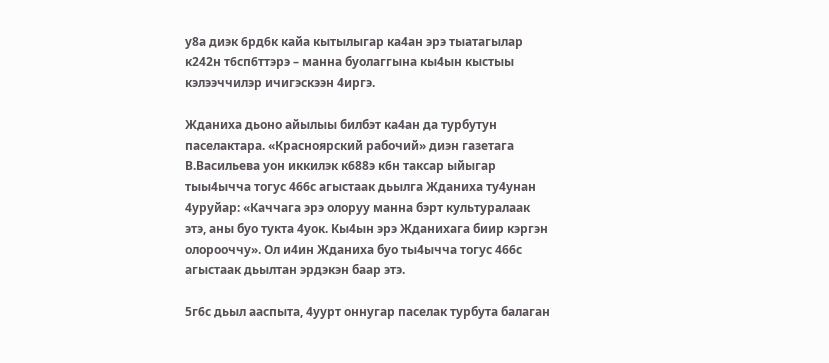у8а диэк 6рд6к кайа кытылыгар ка4ан эрэ тыатагылар к242н т6сп6ттэрэ – манна буолаггына кы4ын кыстыы кэлээччилэр ичигэскээн 4иргэ.

Жданиха дьоно айылыы билбэт ка4ан да турбутун паселактара. «Красноярский рабочий» диэн газетага В.Васильева уон иккилэк к688э к6н таксар ыйыгар тыы4ычча тогус 466с агыстаак дьылга Жданиха ту4унан 4уруйар: «Каччага эрэ олоруу манна бэрт культуралаак этэ, аны буо тукта 4уок. Кы4ын эрэ Жданихага биир кэргэн олорооччу». Ол и4ин Жданиха буо ты4ычча тогус 466с агыстаак дьылтан эрдэкэн баар этэ.

5г6с дьыл ааспыта, 4уурт оннугар паселак турбута балаган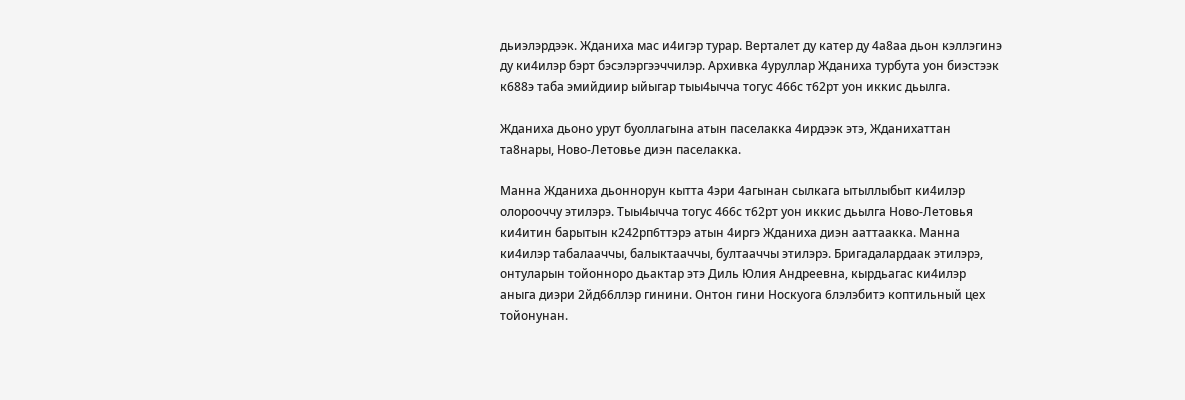дьиэлэрдээк. Жданиха мас и4игэр турар. Верталет ду катер ду 4а8аа дьон кэллэгинэ ду ки4илэр бэрт бэсэлэргээччилэр. Архивка 4уруллар Жданиха турбута уон биэстээк к688э таба эмийдиир ыйыгар тыы4ычча тогус 466с т62рт уон иккис дьылга.

Жданиха дьоно урут буоллагына атын паселакка 4ирдээк этэ, Жданихаттан та8нары, Ново-Летовье диэн паселакка.

Манна Жданиха дьоннорун кытта 4эри 4агынан сылкага ытыллыбыт ки4илэр олорооччу этилэрэ. Тыы4ычча тогус 466с т62рт уон иккис дьылга Ново-Летовья ки4итин барытын к242рп6ттэрэ атын 4иргэ Жданиха диэн ааттаакка. Манна ки4илэр табалааччы, балыктааччы, бултааччы этилэрэ. Бригадалардаак этилэрэ, онтуларын тойонноро дьактар этэ Диль Юлия Андреевна, кырдьагас ки4илэр аныга диэри 2йд66ллэр гинини. Онтон гини Носкуога 6лэлэбитэ коптильный цех тойонунан.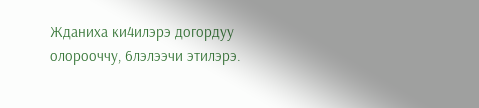Жданиха ки4илэрэ догордуу олорооччу, 6лэлээчи этилэрэ.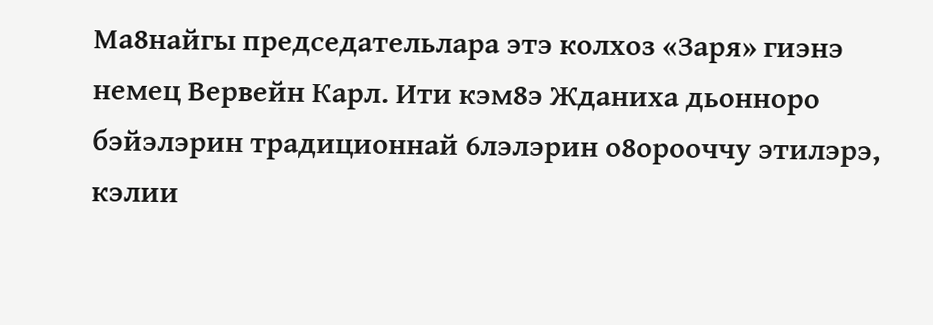Ма8найгы председательлара этэ колхоз «Заря» гиэнэ немец Вервейн Карл. Ити кэм8э Жданиха дьонноро бэйэлэрин традиционнай 6лэлэрин о8орооччу этилэрэ, кэлии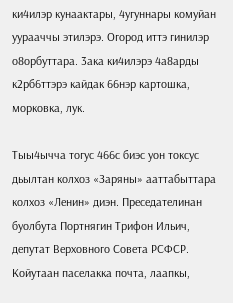ки4илэр кунаактары, 4угуннары комуйан уурааччы этилэрэ. Огород иттэ гинилэр о8орбуттара. 3ака ки4илэрэ 4а8арды к2рб6ттэрэ кайдак 66нэр картошка, морковка, лук.

Тыы4ычча тогус 466с биэс уон токсус дьылтан колхоз «Заряны» ааттабыттара колхоз «Ленин» диэн. Преседателинан буолбута Портнягин Трифон Ильич, депутат Верховного Совета РСФСР. Койутаан паселакка почта, лаапкы,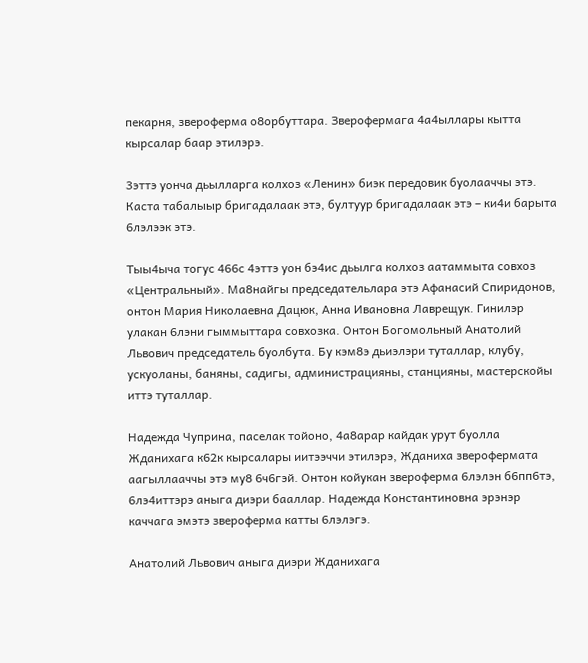пекарня, звероферма о8орбуттара. Зверофермага 4а4ыллары кытта кырсалар баар этилэрэ.

3эттэ уонча дьылларга колхоз «Ленин» биэк передовик буолааччы этэ. Каста табалыыр бригадалаак этэ, бултуур бригадалаак этэ – ки4и барыта 6лэлээк этэ.

Тыы4ыча тогус 466с 4эттэ уон бэ4ис дьылга колхоз аатаммыта совхоз «Центральный». Ма8найгы председательлара этэ Афанасий Спиридонов, онтон Мария Николаевна Дацюк, Анна Ивановна Лаврещук. Гинилэр улакан 6лэни гыммыттара совхозка. Онтон Богомольный Анатолий Львович председатель буолбута. Бу кэм8э дьиэлэри туталлар, клубу, ускуоланы, баняны, садигы, администрацияны, станцияны, мастерскойы иттэ туталлар.

Надежда Чуприна, паселак тойоно, 4а8арар кайдак урут буолла Жданихага к62к кырсалары иитээччи этилэрэ, Жданиха зверофермата аагыллааччы этэ му8 6ч6гэй. Онтон койукан звероферма 6лэлэн б6пп6тэ, 6лэ4иттэрэ аныга диэри бааллар. Надежда Константиновна эрэнэр каччага эмэтэ звероферма катты 6лэлэгэ.

Анатолий Львович аныга диэри Жданихага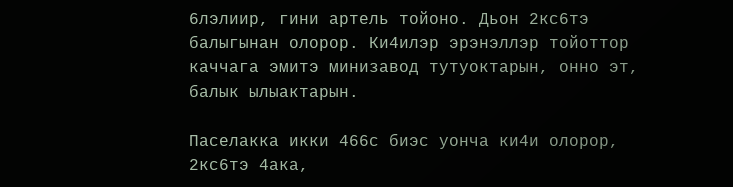6лэлиир, гини артель тойоно. Дьон 2кс6тэ балыгынан олорор. Ки4илэр эрэнэллэр тойоттор каччага эмитэ минизавод тутуоктарын, онно эт, балык ылыактарын.

Паселакка икки 466с биэс уонча ки4и олорор, 2кс6тэ 4ака,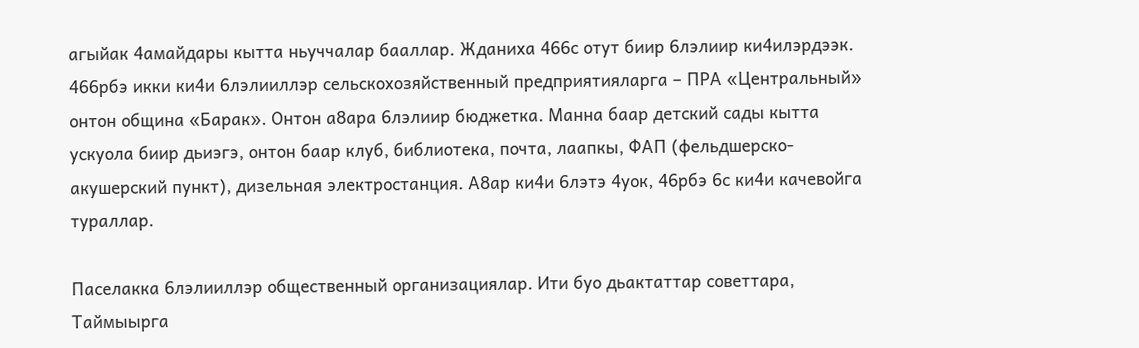агыйак 4амайдары кытта ньуччалар бааллар. Жданиха 466с отут биир 6лэлиир ки4илэрдээк. 466рбэ икки ки4и 6лэлииллэр сельскохозяйственный предприятияларга – ПРА «Центральный» онтон община «Барак». Онтон а8ара 6лэлиир бюджетка. Манна баар детский сады кытта ускуола биир дьиэгэ, онтон баар клуб, библиотека, почта, лаапкы, ФАП (фельдшерско-акушерский пункт), дизельная электростанция. А8ар ки4и 6лэтэ 4уок, 46рбэ 6с ки4и качевойга тураллар.

Паселакка 6лэлииллэр общественный организациялар. Ити буо дьактаттар советтара, Таймыырга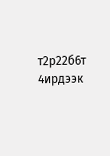т2р22б6т 4ирдээк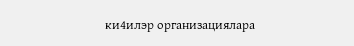ки4илэр организациялара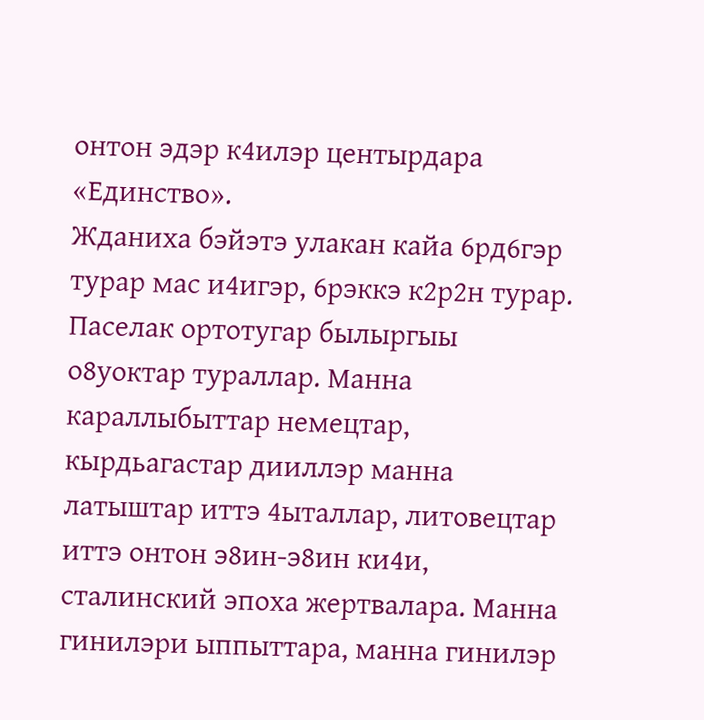онтон эдэр к4илэр центырдара «Единство».
Жданиха бэйэтэ улакан кайа 6рд6гэр турар мас и4игэр, 6рэккэ к2р2н турар. Паселак ортотугар былыргыы о8уоктар тураллар. Манна караллыбыттар немецтар, кырдьагастар дииллэр манна латыштар иттэ 4ыталлар, литовецтар иттэ онтон э8ин-э8ин ки4и, сталинский эпоха жертвалара. Манна гинилэри ыппыттара, манна гинилэр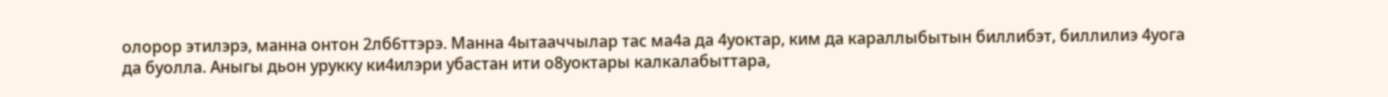олорор этилэрэ, манна онтон 2лб6ттэрэ. Манна 4ытааччылар тас ма4а да 4уоктар, ким да караллыбытын биллибэт, биллилиэ 4уога да буолла. Аныгы дьон урукку ки4илэри убастан ити о8уоктары калкалабыттара,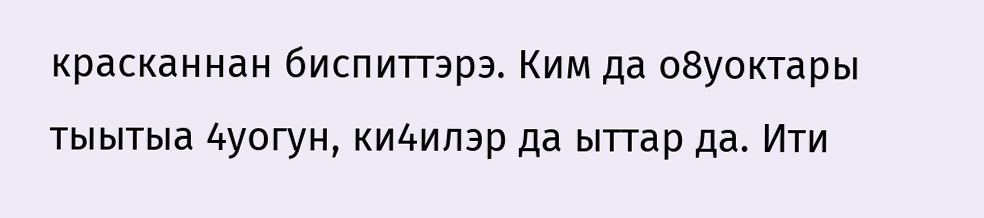красканнан биспиттэрэ. Ким да о8уоктары тыытыа 4уогун, ки4илэр да ыттар да. Ити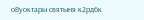о8уоктары святыня к2рд6к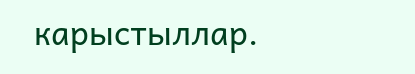карыстыллар.